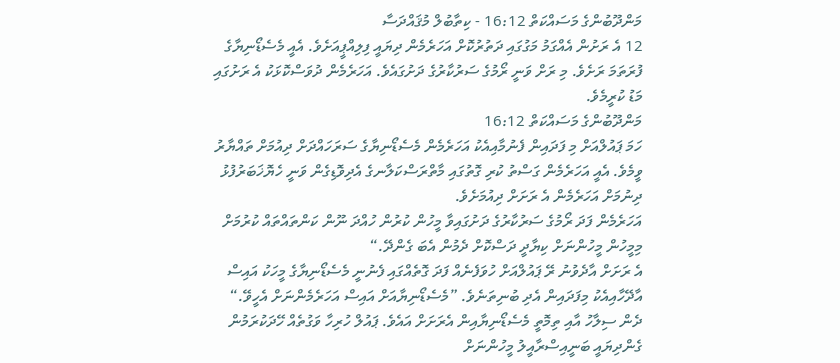މަންދޫބުންގެ މަސައްކަތް 16:12 - ކިތާބުލް މުޤައްދަސާ
12 އެ ރަށުން އެއްގަމު މަގުގައި ދަތުރުކޮށް އަހަރެމެން ދިޔައީ ފިލިއްޕީއަށެވެ. އެއީ މެސެޑޯނިޔާގެ ފުރަތަމަ ރަށެވެ. މި ރަށް ވަނީ ރޯމުގެ ސަރުކާރުގެ ދަށުގައެވެ. އަހަރެމެން ދުވަސްކޮޅަކު އެ ރަށުގައި މަޑު ކުރީމެވެ.
މަންދޫބުންގެ މަސައްކަތް 16:12
ހަމަ ޕައުލްއަށް މި ފަދައިން ފެނުމާއިއެކު އަހަރެމެން މެސެޑޯނިޔާގެ ސަރަހައްދަށް ދިއުމަށް ތައްޔާރު ވީމެވެ. އެއީ އަހަރެމެން ގަސްތު ކުރި ގޮތުގައި މާތްރަސްކަލާނގެ އެދިވޮޑިގެން ވަނީ ހެޔޮޚަބަރުފުޅު ދިނުމަށް އަހަރެމެން އެ ރަށަށް ދިއުމަށެވެ.
އަހަރެމެން ފަދަ ރޯމުގެ ސަރުކާރުގެ ދަށުގައިވާ މީހުން ކުރުން ހުއްދަ ނޫން ކަންތައްތައް ކުރުމަށް މިމީހުން މީހުންނަށް ކިޔާދީ ދަސްކޮށް ދެމުން އެބަ ގެންދޭ.“
އެ ރަށަށް އާދެވުނު ރޭ ޕައުލްއަށް ހުވަފެނެއް ފަދަ ގޮތެއްގައި ފެނުނީ މެސެޑޯނިޔާގެ މީހަކު އައިސް އާދޭހާއިއެކު މިފަދައިން އެދި ބުނިތަނެވެ. ”މެސެޑޯނިޔާއަށް އައިސް އަހަރެމެންނަށް އެހީވޭ.“
ދެން ސިލާހު އާއި ތިމޮތީ މެސެޑޯނިޔާއިން އެރަށަށް އައެވެ. ޕައުލް ހުރިހާ ވަގުތެއް ހޭދަކުރަމުން ގެންދިޔައީ ބަނީއިސްރާއީލު މީހުންނަށް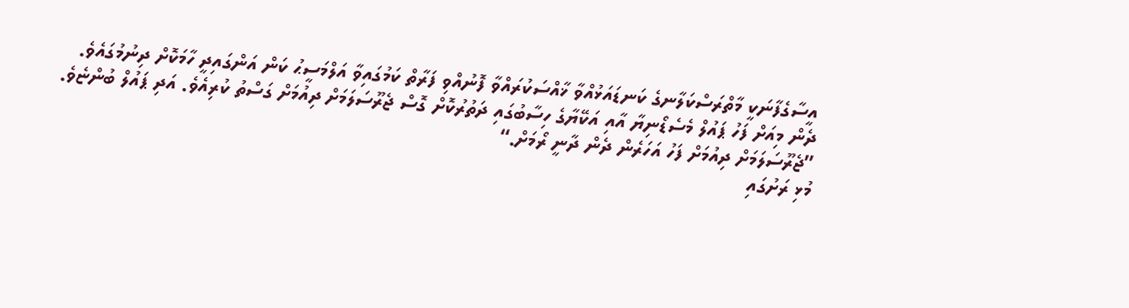އީސާގެފާނަކީ މާތްރަސްކަލާނގެ ކަނޑައަޅުއްވާ ޚާއްސަކުރައްވާ ފޮނުއްވި ފަރާތް ކަމުގައިވާ އަލްމަސީޙު ކަން އަންގައިދީ ހާމަކޮށް ދިނުމުގައެވެ.
ދެން މިއަށް ފަހު ޕައުލް މެސެޑޯނިޔާ އާއި އަކޭޔާގެ ހިސާބުގައި ދަތުރުކޮށް ގޮސް ޖެރޫސަލަމަށް ދިއުމަށް ގަސްތު ކުރިއެވެ. އަދި ޕައުލް ބުންޏެވެ. ”ޖެރޫސަލަމަށް ދިއުމަށް ފަހު އަހަރެން ދެން ދާނީ ރޯމަށް.“
މުޅި ރަށުގައި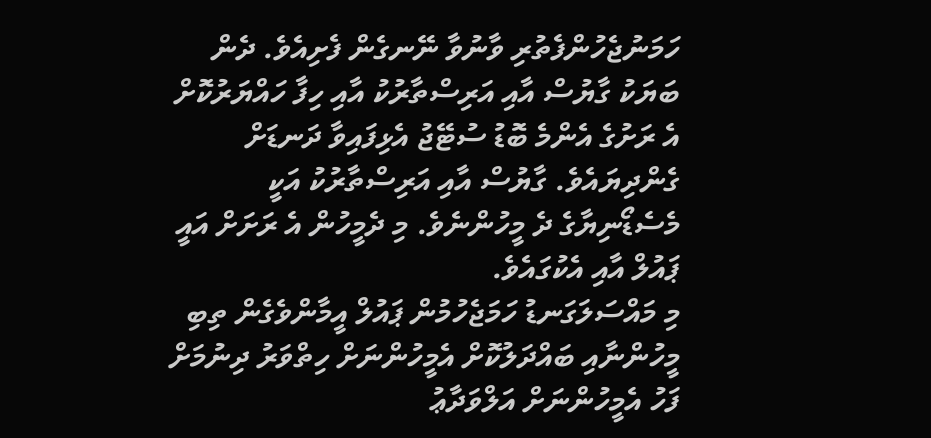ހަމަނުޖެހުންފެތުރި ވާނުވާ ނޭނގެން ފެށިއެވެ. ދެން ބަޔަކު ގާޔުސް އާއި އަރިސްތާރުކު އާއި ހިފާ ހައްޔަރުކޮށް އެ ރަށުގެ އެންމެ ބޮޑު ސުޓޭޖު އެޅިފައިވާ ދަނޑަށް ގެންދިޔައެވެ. ގާޔުސް އާއި އަރިސްތާރުކު އަކީ މެސެޑޯނިޔާގެ ދެ މީހުންނެވެ. މި ދެމީހުން އެ ރަށަށް އައީ ޕައުލް އާއި އެކުގައެވެ.
މި މައްސަލަގަނޑު ހަމަޖެހުމުން ޕައުލް އީމާންވެގެން ތިބި މީހުންނާއި ބައްދަލުކޮށް އެމީހުންނަށް ހިތްވަރު ދިނުމަށް ފަހު އެމީހުންނަށް އަލްވަދާޢު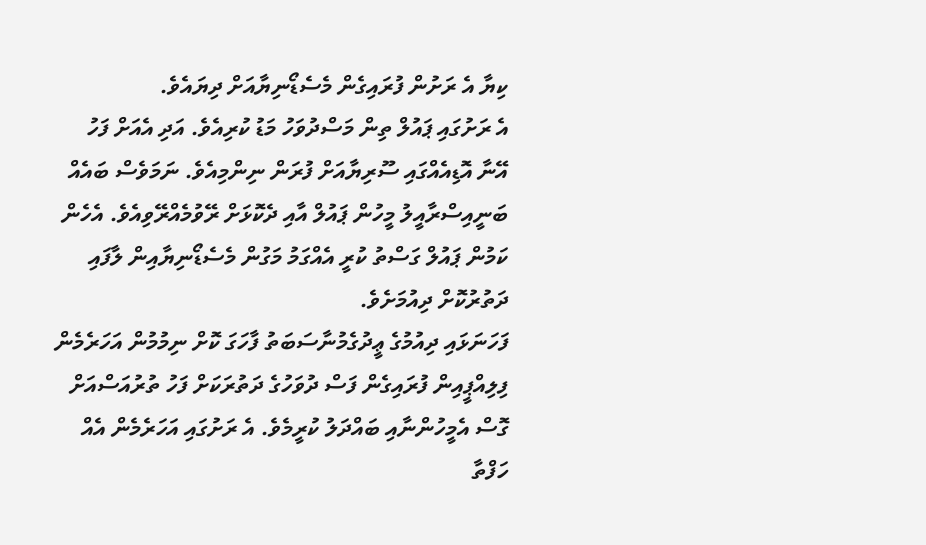ކިޔާ އެ ރަށުން ފުރައިގެން މެސެޑޯނިޔާއަށް ދިޔައެވެ.
އެ ރަށުގައި ޕައުލް ތިން މަސްދުވަހު މަޑު ކުރިއެވެ. އަދި އެއަށް ފަހު އޭނާ އޮޑިއެއްގައި ސޫރިޔާއަށް ފުރަން ނިންމިއެވެ. ނަމަވެސް ބައެއް ބަނީއިސްރާއީލު މީހުން ޕައުލް އާއި ދެކޮޅަށް ރޭވުމެއްރޭވިއެވެ. އެހެން ކަމުން ޕައުލް ގަސްތު ކުރީ އެއްގަމު މަގުން މެސެޑޯނިޔާއިން ލާފައި ދަތުރުކޮށް ދިއުމަށެވެ.
ފަހަނަޅައި ދިއުމުގެ ޢީދުގެމުނާސަބަތު ފާހަގަ ކޮށް ނިމުމުން އަހަރެމެން ފިލިއްޕީއިން ފުރައިގެން ފަސް ދުވަހުގެ ދަތުރަކަށް ފަހު ތުރުއަސްއަށް ގޮސް އެމީހުންނާއި ބައްދަލު ކުރީމެވެ. އެ ރަށުގައި އަހަރެމެން އެއް ހަފްތާ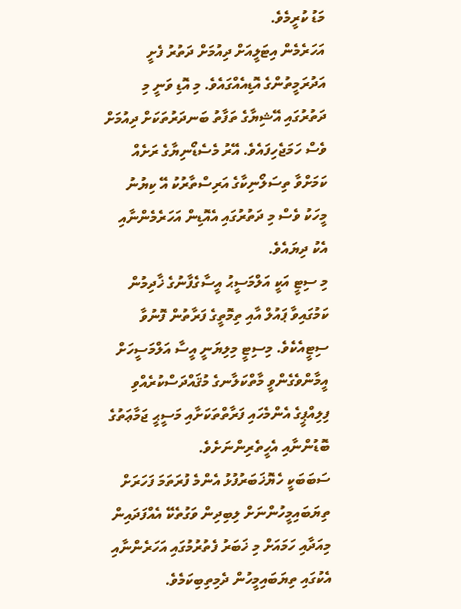މަޑު ކުރީމެވެ.
އަހަރެމެން އިޓަލީއަށް ދިއުމަށް ދަތުރު ފެށީ އަދުރަމީތުންގެ އޮޑިއެއްގައެވެ. މި އޮޑި ވަނީ މި ދަތުރުގައި އޭޝިޔާގެ ތަފާތު ބަނދަރުތަކަށް ދިއުމަށް ވެސް ހަމަޖެހިފައެވެ. އޭރު މެސެޑޯނިޔާގެ ރަށެއް ކަމަށްވާ ތިސަލޯނިކާގެ އަރިސްތާރުކު އޭ ކިޔުނު މީހަކު ވެސް މި ދަތުރުގައި އެއޮޑިން އަހަރެމެންނާއި އެކު ދިޔައެވެ.
މި ސިޓީ އަކީ އަލްމަސީޙު އީސާގެފާނުގެ ޚާދިމުން ކަމުގައިވާ ޕައުލް އާއި ތިމޮތީގެ ފަރާތުން ފޮނުވާ ސިޓީއެކެވެ. މިސިޓީ މިލިޔަނީ އީސާ އަލްމަސީހަށް އީމާންވެގެންވީ މާތްކަލާނގެ މުޤައްދަސްކުރެއްވި ފިލިއްޕީގެ އެންމެހައި ފަރާތްތަކަށާއި މަސީޙީ ޖަމާޢަތުގެ ބޮޑުންނާއި އެހީތެރިންނަށެވެ.
ސަބަބަކީ ހެޔޮޚަބަރުފުޅު އެންމެ ފުރަތަމަ ފަހަރަށް ތިޔަބައިމީހުންނަށް ލިބިދިން ވަގުތެކޭ އެއްފަދައިން މިއަދާއި ހަމައަށް މި ޚަބަރު ފެތުރުމުގައި އަހަރެންނާއި އެކުގައި ތިޔަބައިމީހުން ދެމިތިބިކަމެވެ.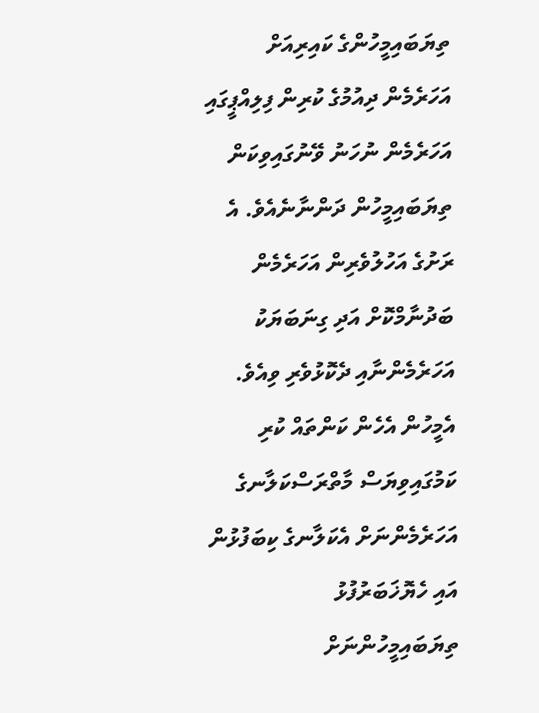ތިޔަބައިމީހުންގެ ކައިރިއަށް އަހަރެމެން ދިއުމުގެ ކުރިން ފިލިއްޕީގައި އަހަރެމެން ނުހަނު ވޭނުގައިވިކަން ތިޔަބައިމީހުން ދަންނާނެއެވެ. އެ ރަށުގެ އަހުލުވެރިން އަހަރެމެން ބަދުނާމްކޮށް އަދި ގިނަބަޔަކު އަހަރެމެންނާއި ދެކޮޅުވެރި ވިއެވެ. އެމީހުން އެހެން ކަންތައް ކުރި ކަމުގައިވިޔަސް މާތްރަސްކަލާނގެ އަހަރެމެންނަށް އެކަލާނގެ ކިބަފުޅުން އައި ހެޔޮޚަބަރުފުޅު ތިޔަބައިމީހުންނަށް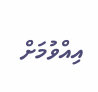އިއްވުމަށް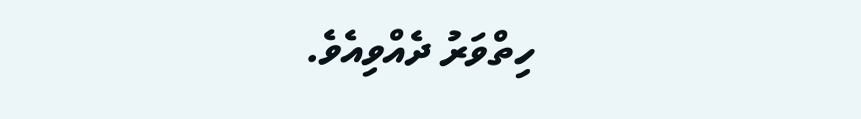ހިތްވަރު ދެއްވިއެވެ.